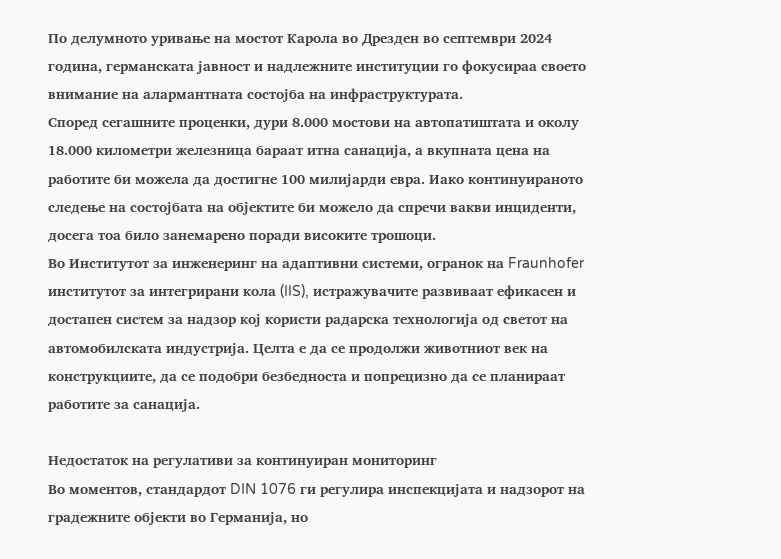По делумното уривање на мостот Карола во Дрезден во септември 2024 година, германската јавност и надлежните институции го фокусираа своето внимание на алармантната состојба на инфраструктурата.
Според сегашните проценки, дури 8.000 мостови на автопатиштата и околу 18.000 километри железница бараат итна санација, а вкупната цена на работите би можела да достигне 100 милијарди евра. Иако континуираното следење на состојбата на објектите би можело да спречи вакви инциденти, досега тоа било занемарено поради високите трошоци.
Во Институтот за инженеринг на адаптивни системи, огранок на Fraunhofer институтот за интегрирани кола (IIS), истражувачите развиваат ефикасен и достапен систем за надзор кој користи радарска технологија од светот на автомобилската индустрија. Целта е да се продолжи животниот век на конструкциите, да се подобри безбедноста и попрецизно да се планираат работите за санација.

Недостаток на регулативи за континуиран мониторинг
Во моментов, стандардот DIN 1076 ги регулира инспекцијата и надзорот на градежните објекти во Германија, но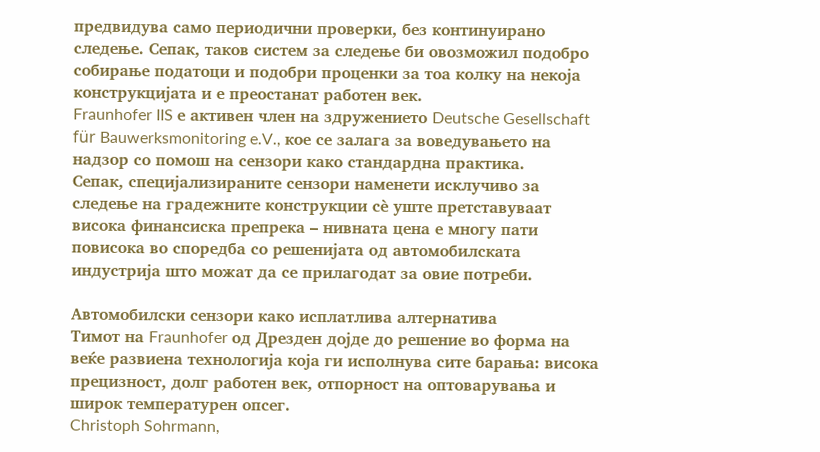предвидува само периодични проверки, без континуирано следење. Сепак, таков систем за следење би овозможил подобро собирање податоци и подобри проценки за тоа колку на некоја конструкцијата и е преостанат работен век.
Fraunhofer IIS е активен член на здружението Deutsche Gesellschaft für Bauwerksmonitoring e.V., кое се залага за воведувањето на надзор со помош на сензори како стандардна практика.
Сепак, специјализираните сензори наменети исклучиво за следење на градежните конструкции сè уште претставуваат висока финансиска препрека – нивната цена е многу пати повисока во споредба со решенијата од автомобилската индустрија што можат да се прилагодат за овие потреби.

Автомобилски сензори како исплатлива алтернатива
Тимот на Fraunhofer од Дрезден дојде до решение во форма на веќе развиена технологија која ги исполнува сите барања: висока прецизност, долг работен век, отпорност на оптоварувања и широк температурен опсег.
Christoph Sohrmann,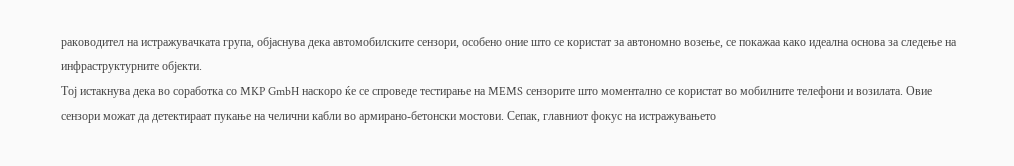раководител на истражувачката група, објаснува дека автомобилските сензори, особено оние што се користат за автономно возење, се покажаа како идеална основа за следење на инфраструктурните објекти.
Тој истакнува дека во соработка со MKP GmbH наскоро ќе се спроведе тестирање на MEMS сензорите што моментално се користат во мобилните телефони и возилата. Овие сензори можат да детектираат пукање на челични кабли во армирано-бетонски мостови. Сепак, главниот фокус на истражувањето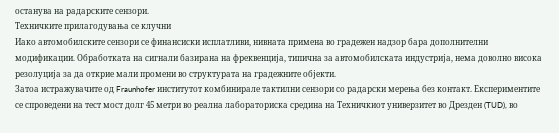останува на радарските сензори.
Техничките прилагодувања се клучни
Иако автомобилските сензори се финансиски исплатливи, нивната примена во градежен надзор бара дополнителни модификации. Обработката на сигнали базирана на фреквенција, типична за автомобилската индустрија, нема доволно висока резолуција за да открие мали промени во структурата на градежните објекти.
Затоа истражувачите од Fraunhofer институтот комбинирале тактилни сензори со радарски мерења без контакт. Експериментите се спроведени на тест мост долг 45 метри во реална лабораториска средина на Техничкиот универзитет во Дрезден (TUD), во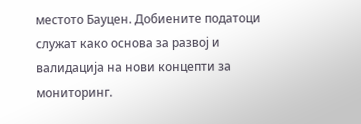местото Бауцен. Добиените податоци служат како основа за развој и валидација на нови концепти за мониторинг.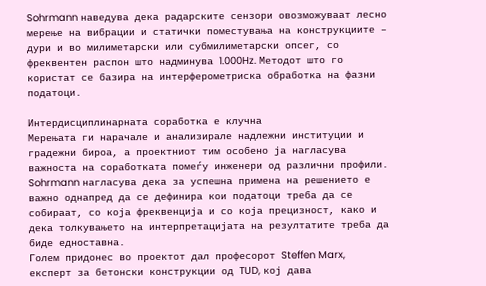Sohrmann наведува дека радарските сензори овозможуваат лесно мерење на вибрации и статички поместувања на конструкциите – дури и во милиметарски или субмилиметарски опсег, со фреквентен распон што надминува 1.000Hz. Методот што го користат се базира на интерферометриска обработка на фазни податоци.

Интердисциплинарната соработка е клучна
Мерењата ги нарачале и анализирале надлежни институции и градежни бироа, а проектниот тим особено ја нагласува важноста на соработката помеѓу инженери од различни профили. Sohrmann нагласува дека за успешна примена на решението е важно однапред да се дефинира кои податоци треба да се собираат, со која фреквенција и со која прецизност, како и дека толкувањето на интерпретацијата на резултатите треба да биде едноставна.
Голем придонес во проектот дал професорот Steffen Marx, експерт за бетонски конструкции од TUD, кој дава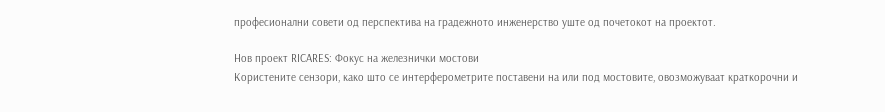професионални совети од перспектива на градежното инженерство уште од почетокот на проектот.

Нов проект RICARES: Фокус на железнички мостови
Користените сензори, како што се интерферометрите поставени на или под мостовите, овозможуваат краткорочни и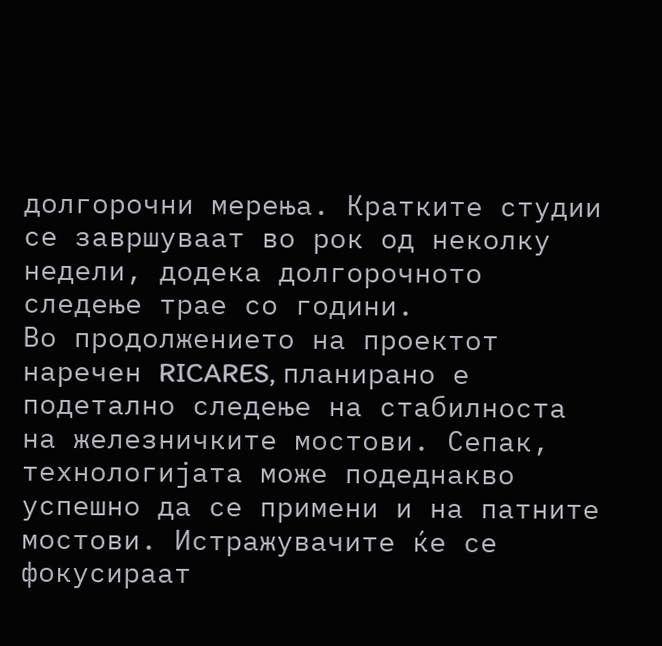долгорочни мерења. Кратките студии се завршуваат во рок од неколку недели, додека долгорочното следење трае со години.
Во продолжението на проектот наречен RICARES, планирано е подетално следење на стабилноста на железничките мостови. Сепак, технологијата може подеднакво успешно да се примени и на патните мостови. Истражувачите ќе се фокусираат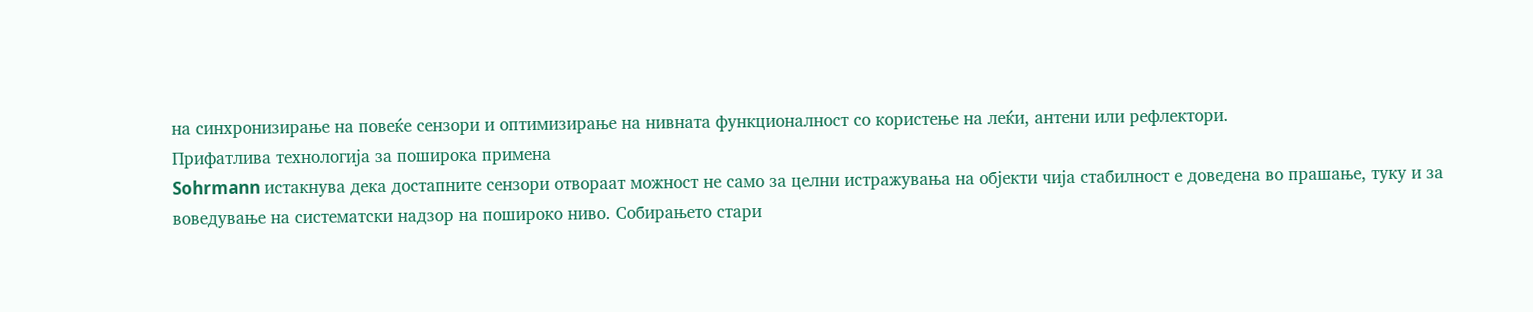на синхронизирање на повеќе сензори и оптимизирање на нивната функционалност со користење на леќи, антени или рефлектори.
Прифатлива технологија за поширока примена
Sohrmann истакнува дека достапните сензори отвораат можност не само за целни истражувања на објекти чија стабилност е доведена во прашање, туку и за воведување на систематски надзор на пошироко ниво. Собирањето стари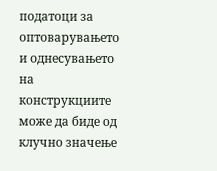податоци за оптоварувањето и однесувањето на конструкциите може да биде од клучно значење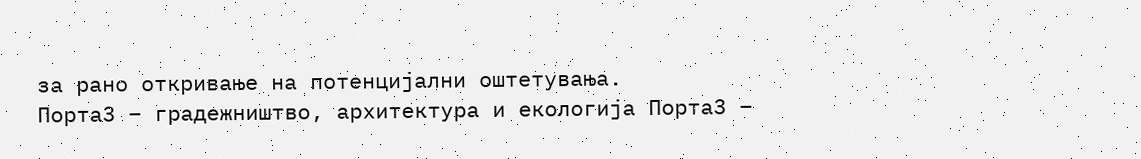за рано откривање на потенцијални оштетувања.
Порта3 – градежништво, архитектура и екологија Порта3 –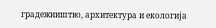градежништво, архитектура и екологија